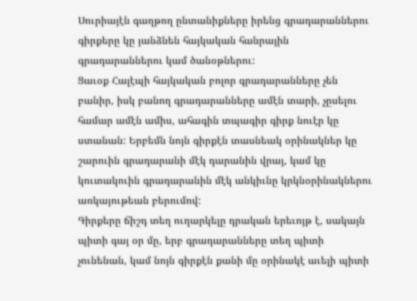Սուրիայէն գաղթող ընտանիքները իրենց գրադարաններու գիրքերը կը յանձնեն հայկական հանրային գրադարաններու կամ ծանօթներու:
Ցաւօք Հալէպի հայկական բոլոր գրադարանները չեն բանիր, իսկ բանող գրադարանները ամէն տարի, չըսելու համար ամէն ամիս, ահագին տպագիր գիրք նուէր կը ստանան: Երբեմն նոյն գիրքէն տասնեակ օրինակներ կը շարուին գրադարանի մէկ դարանին վրայ, կամ կը կուտակուին գրադարանին մէկ անկիւնը կրկնօրինակներու առկայութեան բերումով:
Գիրքերը ճիշդ տեղ ուղարկելը դրական երեւոյթ է, սակայն պիտի գայ օր մը, երբ գրադարանները տեղ պիտի չունենան, կամ նոյն գիրքէն քանի մը օրինակէ աւելի պիտի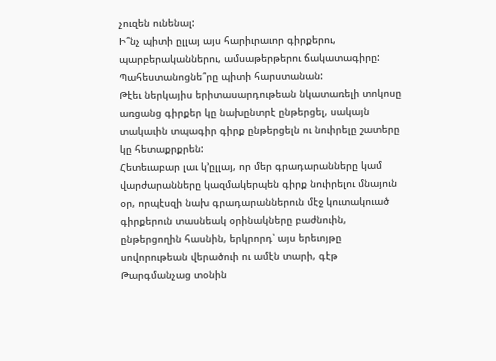չուզեն ունենալ:
Ի՞նչ պիտի ըլլայ այս հարիւրաւոր գիրքերու, պարբերականներու, ամսաթերթերու ճակատագիրը: Պահեստանոցնե՞րը պիտի հարստանան:
Թէեւ ներկայիս երիտասարդութեան նկատառելի տոկոսը առցանց գիրքեր կը նախընտրէ ընթերցել, սակայն տակաւին տպագիր գիրք ընթերցելն ու նուիրելը շատերը կը հետաքրքրեն:
Հետեւաբար լաւ կ’ըլլայ, որ մեր գրադարանները կամ վարժարանները կազմակերպեն գիրք նուիրելու մնայուն օր, որպէսզի նախ գրադարաններուն մէջ կուտակուած գիրքերուն տասնեակ օրինակները բաժնուին, ընթերցողին հասնին, երկրորդ՝ այս երեւոյթը սովորութեան վերածուի ու ամէն տարի, գէթ Թարգմանչաց տօնին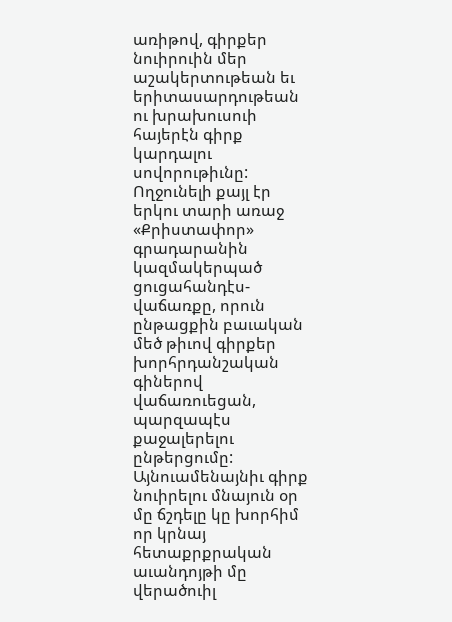առիթով, գիրքեր նուիրուին մեր աշակերտութեան եւ երիտասարդութեան ու խրախուսուի հայերէն գիրք կարդալու սովորութիւնը:
Ողջունելի քայլ էր երկու տարի առաջ «Քրիստափոր» գրադարանին կազմակերպած ցուցահանդէս-վաճառքը, որուն ընթացքին բաւական մեծ թիւով գիրքեր խորհրդանշական գիներով վաճառուեցան, պարզապէս քաջալերելու ընթերցումը: Այնուամենայնիւ գիրք նուիրելու մնայուն օր մը ճշդելը կը խորհիմ որ կրնայ հետաքրքրական աւանդոյթի մը վերածուիլ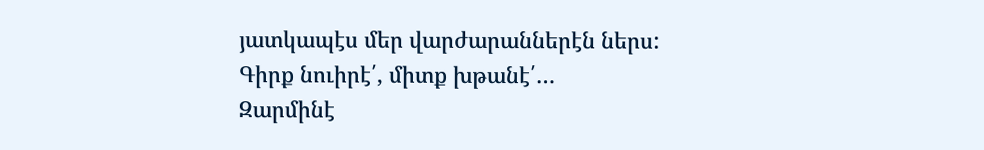յատկապէս մեր վարժարաններէն ներս:
Գիրք նուիրէ՛, միտք խթանէ՛…
Զարմինէ